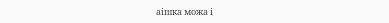аішка можа і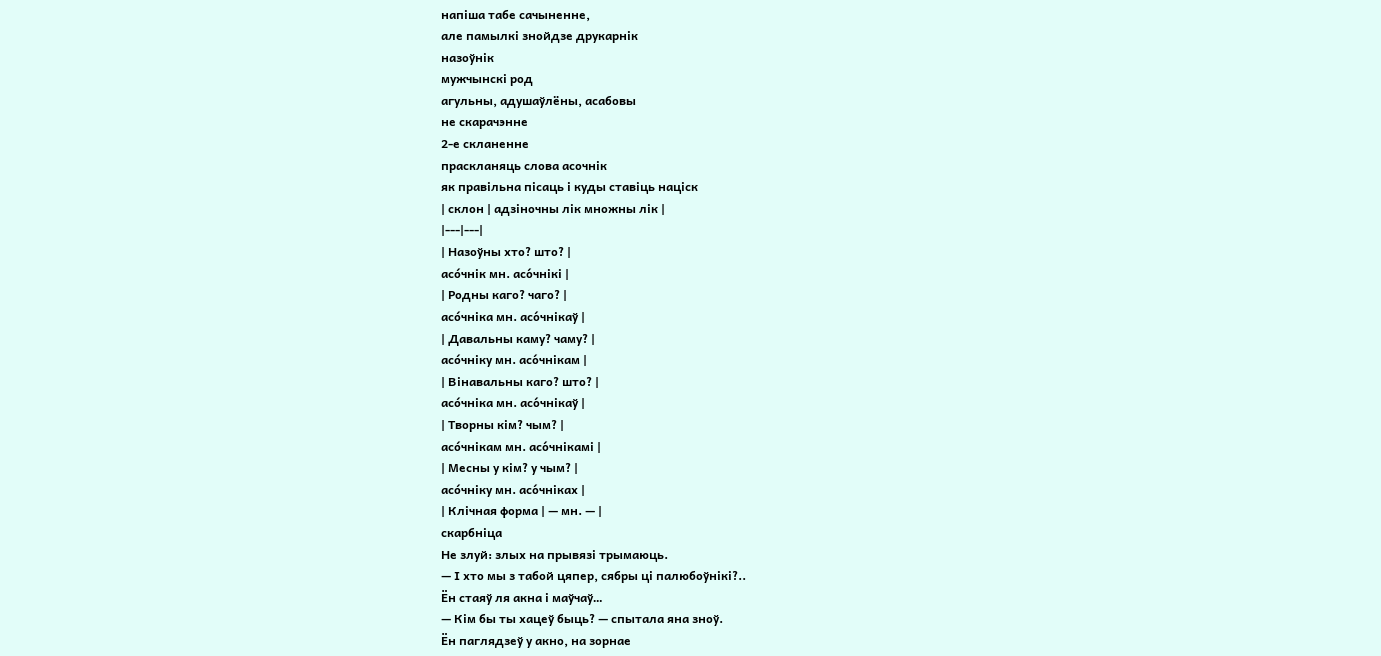напіша табе сачыненне,
але памылкі знойдзе друкарнік
назоўнік
мужчынскі род
агульны, адушаўлёны, асабовы
не скарачэнне
2-е скланенне
праскланяць слова асочнік
як правільна пісаць і куды ставіць націск
| склон | адзіночны лік множны лік |
|---|---|
| Назоўны хто? што? |
асо́чнік мн. асо́чнікі |
| Родны каго? чаго? |
асо́чніка мн. асо́чнікаў |
| Давальны каму? чаму? |
асо́чніку мн. асо́чнікам |
| Вінавальны каго? што? |
асо́чніка мн. асо́чнікаў |
| Творны кім? чым? |
асо́чнікам мн. асо́чнікамі |
| Месны у кім? у чым? |
асо́чніку мн. асо́чніках |
| Клічная форма | — мн. — |
скарбніца
Не злуй: злых на прывязі трымаюць.
— І хто мы з табой цяпер, сябры ці палюбоўнікі?..
Ён стаяў ля акна і маўчаў…
— Кім бы ты хацеў быць? — спытала яна зноў.
Ён паглядзеў у акно, на зорнае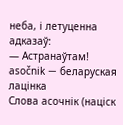неба, і летуценна адказаў:
— Астранаўтам!
asočnik — беларуская лацінка
Слова асочнік (націск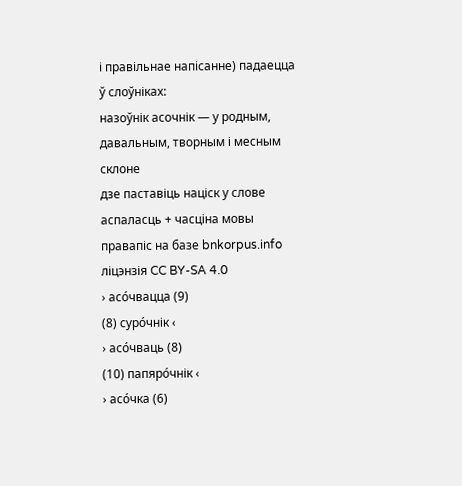і правільнае напісанне) падаецца ў слоўніках:
назоўнік асочнік — у родным, давальным, творным і месным склоне
дзе паставіць націск у слове аспаласць + часціна мовы
правапіс на базе bnkorpus.info
ліцэнзія CC BY-SA 4.0
› асо́чвацца (9)
(8) суро́чнік ‹
› асо́чваць (8)
(10) папяро́чнік ‹
› асо́чка (6)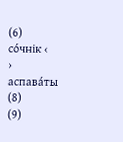(6) со́чнік ‹
› аспава́ты (8)
(9)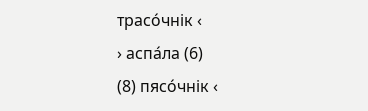трасо́чнік ‹
› аспа́ла (6)
(8) пясо́чнік ‹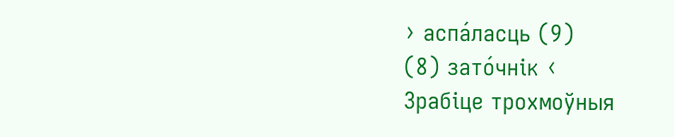› аспа́ласць (9)
(8) зато́чнік ‹
Зрабіце трохмоўныя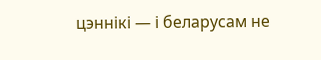цэннікі — і беларусам не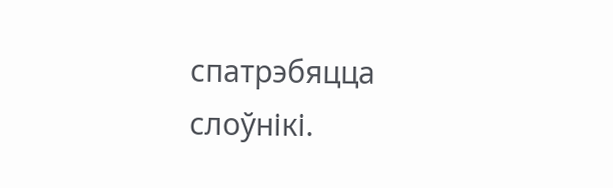спатрэбяцца слоўнікі.